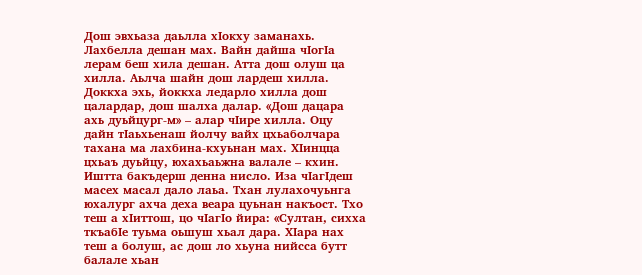Дош эвхьаза даьлла хIокху заманахь. Лахбелла дешан мах. Вайн дайша чIогIа лерам беш хила дешан. Атта дош олуш ца хилла. Аьлча шайн дош лардеш хилла. Доккха эхь, йоккха ледарло хилла дош цалардар, дош шалха далар. «Дош дацара ахь дуьйцург-м» – алар чIире хилла. Оцу дайн тIаьхьенаш йолчу вайх цхьаболчара тахана ма лахбина-кхуьнан мах. ХIинцца цхьаъ дуьйцу, юхахьаьжна валале – кхин. Иштта бакъдерш денна нисло. Иза чIагIдеш масех масал дало лаьа. Тхан лулахочуьнга юхалург ахча деха веара цуьнан накъост. Тхо теш а хIиттош, цо чIагIо йира: «Султан, сихха ткъабIе туьма оьшуш хьал дара. ХIара нах теш а болуш, ас дош ло хьуна нийсса бутт балале хьан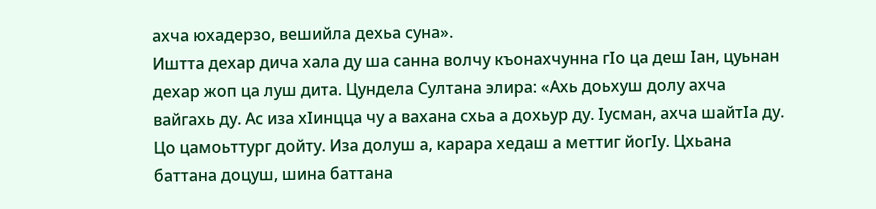ахча юхадерзо, вешийла дехьа суна».
Иштта дехар дича хала ду ша санна волчу къонахчунна гIо ца деш Iан, цуьнан дехар жоп ца луш дита. Цундела Султана элира: «Ахь доьхуш долу ахча вайгахь ду. Ас иза хIинцца чу а вахана схьа а дохьур ду. Iусман, ахча шайтIа ду. Цо цамоьттург дойту. Иза долуш а, карара хедаш а меттиг йогIу. Цхьана баттана доцуш, шина баттана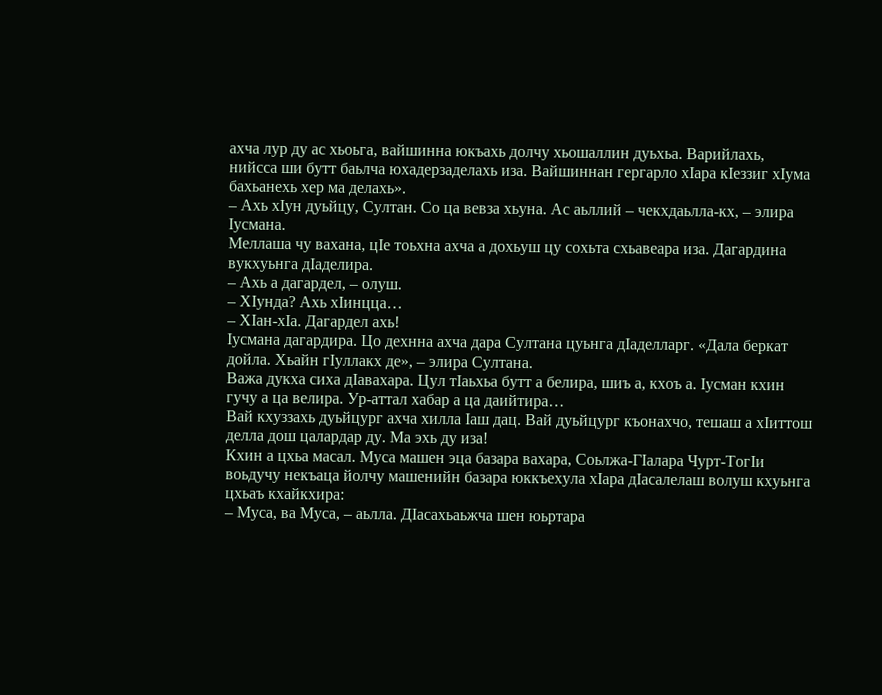ахча лур ду ас хьоьга, вайшинна юкъахь долчу хьошаллин дуьхьа. Варийлахь, нийсса ши бутт баьлча юхадерзаделахь иза. Вайшиннан гергарло хIара кIеззиг хIума бахьанехь хер ма делахь».
– Ахь хIун дуьйцу, Султан. Со ца вевза хьуна. Ас аьллий – чекхдаьлла-кх, – элира Iусмана.
Меллаша чу вахана, цIе тоьхна ахча а дохьуш цу сохьта схьавеара иза. Дагардина вукхуьнга дIаделира.
– Ахь а дагардел, – олуш.
– ХIунда? Ахь хIинцца…
– ХIан-хIа. Дагардел ахь!
Iусмана дагардира. Цо дехнна ахча дара Султана цуьнга дIаделларг. «Дала беркат дойла. Хьайн гIуллакх де», – элира Султана.
Важа дукха сиха дIавахара. Цул тIаьхьа бутт а белира, шиъ а, кхоъ а. Iусман кхин гучу а ца велира. Ур-аттал хабар а ца даийтира…
Вай кхуззахь дуьйцург ахча хилла Iаш дац. Вай дуьйцург къонахчо, тешаш а хIиттош делла дош цалардар ду. Ма эхь ду иза!
Кхин а цхьа масал. Муса машен эца базара вахара, Соьлжа-ГIалара Чурт-ТогIи воьдучу некъаца йолчу машенийн базара юккъехула хIара дIасалелаш волуш кхуьнга цхьаъ кхайкхира:
– Муса, ва Муса, – аьлла. ДIасахьаьжча шен юьртара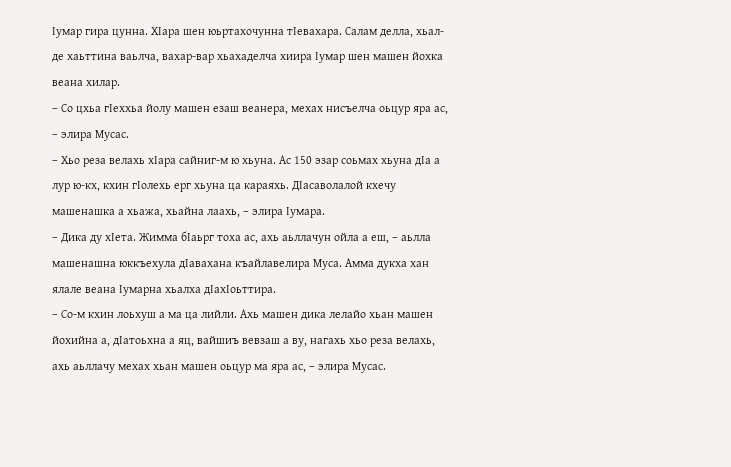Iумар гира цунна. ХIара шен юьртахочунна тIевахара. Салам делла, хьал-де хаьттина ваьлча, вахар-вар хьахаделча хиира Iумар шен машен йохка веана хилар.
– Со цхьа гIеххьа йолу машен езаш веанера, мехах нисъелча оьцур яра ас, – элира Мусас.
– Хьо реза велахь хIара сайниг-м ю хьуна. Ас 150 эзар соьмах хьуна дIа а лур ю-кх, кхин гIолехь ерг хьуна ца караяхь. ДIасаволалой кхечу машенашка а хьажа, хьайна лаахь, – элира Iумара.
– Дика ду хIета. Жимма бIаьрг тоха ас, ахь аьллачун ойла а еш, – аьлла машенашна юккъехула дIавахана къайлавелира Муса. Амма дукха хан ялале веана Iумарна хьалха дIахIоьттира.
– Со-м кхин лоьхуш а ма ца лийли. Ахь машен дика лелайо хьан машен йохийна а, дIатоьхна а яц, вайшиъ вевзаш а ву, нагахь хьо реза велахь, ахь аьллачу мехах хьан машен оьцур ма яра ас, – элира Мусас.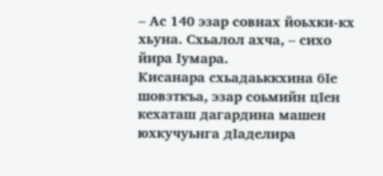– Ас 140 эзар совнах йоьхки-кх хьуна. Схьалол ахча, – сихо йира Iумара.
Кисанара схьадаьккхина бІе шовзткъа, эзар соьмийн цIен кехаташ дагардина машен юхкучуьнга дIаделира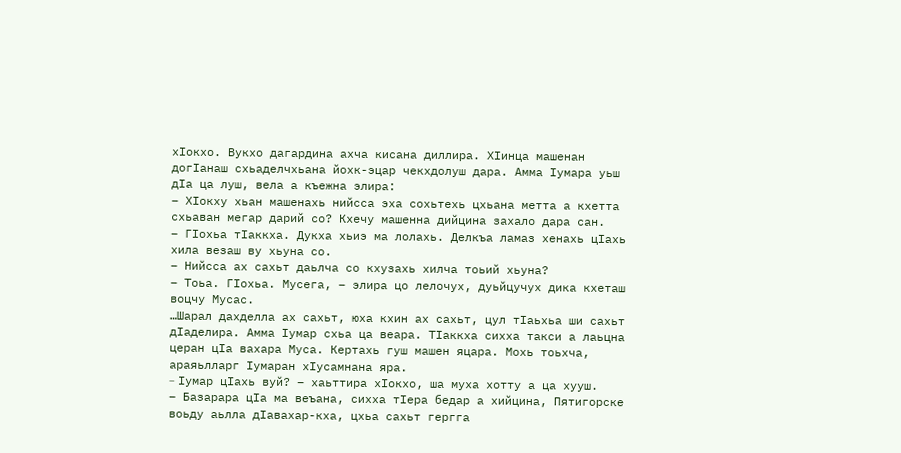хIокхо. Вукхо дагардина ахча кисана диллира. ХIинца машенан догIанаш схьаделчхьана йохк-эцар чекхдолуш дара. Амма Iумара уьш дIа ца луш, вела а къежна элира:
– ХIокху хьан машенахь нийсса эха сохьтехь цхьана метта а кхетта схьаван мегар дарий со? Кхечу машенна дийцина захало дара сан.
– ГIохьа тIаккха. Дукха хьиэ ма лолахь. Делкъа ламаз хенахь цIахь хила везаш ву хьуна со.
– Нийсса ах сахьт даьлча со кхузахь хилча тоьий хьуна?
– Тоьа. ГIохьа. Мусега, – элира цо лелочух, дуьйцучух дика кхеташ воцчу Мусас.
…Шарал дахделла ах сахьт, юха кхин ах сахьт, цул тIаьхьа ши сахьт дIаделира. Амма Iумар схьа ца веара. ТIаккха сихха такси а лаьцна церан цIа вахара Муса. Кертахь гуш машен яцара. Мохь тоьхча, араяьлларг Iумаран хIусамнана яра.
– Iумар цIахь вуй? – хаьттира хIокхо, ша муха хотту а ца хууш.
– Базарара цIа ма веъана, сихха тIера бедар а хийцина, Пятигорске воьду аьлла дIавахар-кха, цхьа сахьт гергга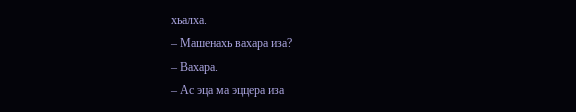хьалха.
– Машенахь вахара иза?
– Вахара.
– Ас эца ма эццера иза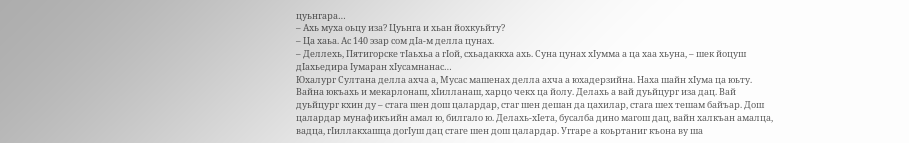цуьнгара…
– Ахь муха оьцу иза? Цуьнга и хьан йохкуьйту?
– Ца хаьа. Ас 140 эзар сом дIа-м делла цунах.
– Деллехь, Пятигорске тIаьхьа а гIой, схьадаккха ахь. Суна цунах хIумма а ца хаа хьуна, – шек йоцуш дIахьедира Iумаран хIусамнанас…
Юхалург Султана делла ахча а, Мусас машенах делла ахча а юхадерзийна. Наха шайн хIума ца юьту. Вайна юкъахь и мекарлонаш, хIилланаш, харцо чекх ца йолу. Делахь а вай дуьйцург иза дац. Вай дуьйцург кхин ду – стага шен дош цалардар, стаг шен дешан да цахилар, стага шех тешам байъар. Дош цалардар мунафикъийн амал ю, билгало ю. Делахь-хIета, бусалба дино магош дац, вайн халкъан амалца, вадца, гIиллакхашца догIуш дац стаге шен дош цалардар. Уггаре а коьртаниг къона ву ша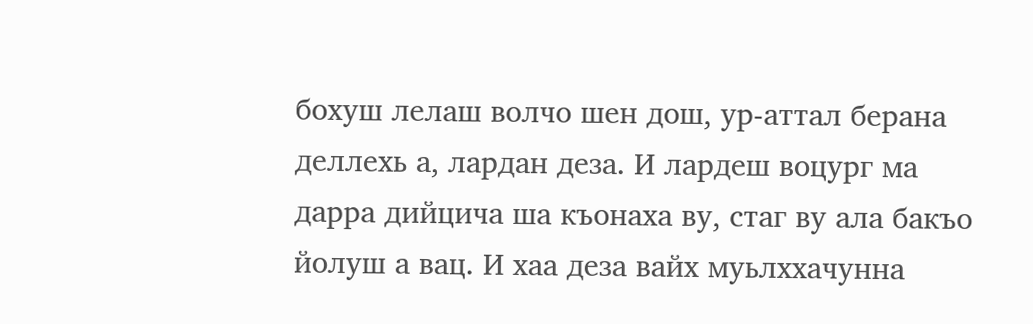бохуш лелаш волчо шен дош, ур-аттал берана деллехь а, лардан деза. И лардеш воцург ма дарра дийцича ша къонаха ву, стаг ву ала бакъо йолуш а вац. И хаа деза вайх муьлххачунна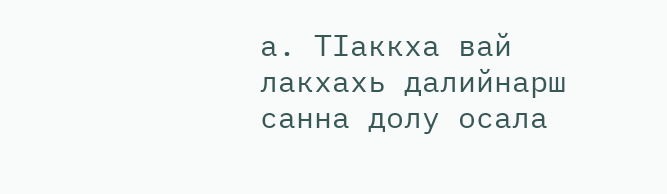а. ТIаккха вай лакхахь далийнарш санна долу осала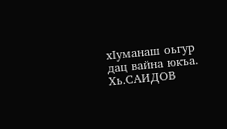хIуманаш оьгур дац вайна юкъа.
Хь.САИДОВ